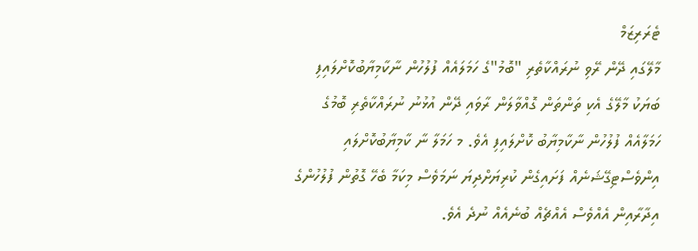ޓެރަރިޒަމް
މާލޭގައި ދޭން ރޭވި ނުރައްކާތެރި "ބޮމު"ގެ ހަމަލައެއް ފުލުހުން ނާކާމިޔާބުކޮށްލައިފި
ބަޔަކު މާލޭގެ އެކި ތަންތަން ގޮއްވާލަން ރާވައި ދޭން އުޅުނު ނުރައްކާތެރި ބޮމުގެ ހަމަލާއެއް ފުލުހުން ނާކާމިޔާބު ކޮށްލައިފި އެވެ. މ ހަމަލާ ނާ ކާމިޔާބުކޮށްލައި އިންވެސްޓިގޭޝަނެއް ފަށައިގެން ކުރިޔަށްދިޔަ ނަމަވެސް މިކަމާ ބެހޭ ގޮތުން ފުލުހުންގެ އިދާރާއިން އެއްވެސް އެއްޗެއް ބުނެއެއް ނުދެ އެވެ.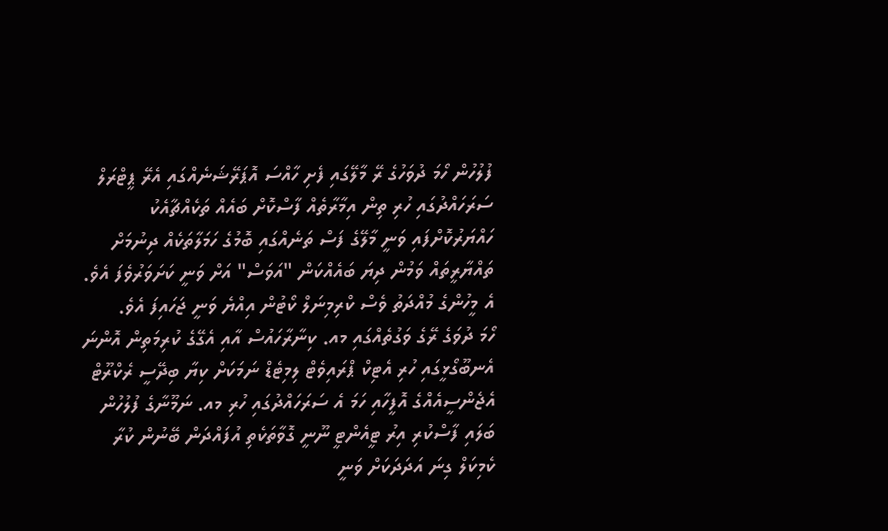ފުލުހުން ހޯމަ ދުވަހުގެ ރޭ މާލޭގައި ފެށި ހާއްސަ އޮޕަރޭޝަނެއްގައި އެރޭ ޕީޓްރަލް ސަރަހައްދުގައި ހުރި ތިން އިމާރާތެއް ފާސްކޮށް ބައެއް ތަކެއްޗާއެކު ހައްޔަރުކޮށްފައި ވަނީ މާލޭގެ ފަސް ތަނެއްގައި ބޮމުގެ ހަމަލާތަކެއް ދިނުމަށް ތައްޔާރީތައް ވަމުން ދިޔަ ބައެއްކަން "އަވަސް" އަށް ވަނީ ކަށަވަރުވެފަ އެވެ. އެ މީހުންގެ މުއްދަތު ވެސް ކްރިމިނަލް ކޯޓުން އިއްޔެ ވަނީ ޖަހައިފަ އެވެ.
ހޯމަ ދުވަގެ ރޭގެ ވަގުތެއްގައި މއ. ކިނާރާހައުސް އާއި އެގޭގެ ކުރިމަތިން އޮންނަ އެނބޫގޯޅީގައި ހުރި އެޓިކް ޕްރައިވެޓް ލިމިޓެޑް ނަމަކަށް ކިޔާ ބިދޭސީ ރެކްރޫޓް އެޖެންސީއެއްގެ އޮފީހާއި ހަމަ އެ ސަރަހައްދުގައި ހުރި މއ. ނަމޫނާގެ ފުލުހުން ބަލައި ފާސްކުރި އިރު ޓީއެންޓީ ނޫނީ ގޮވާތަކެތި އުފައްދަން ބޭނުން ކުރާ ކެމިކަލް ގިނަ އަދަދަކަށް ވަނީ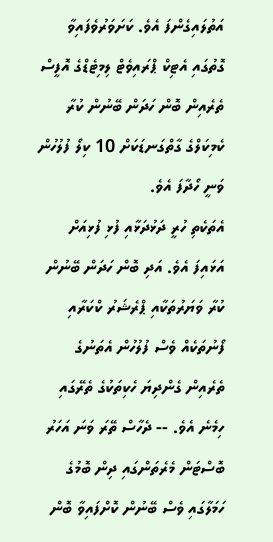އަތުލައިގެންފަ އެވެ. ކަށަވަރުވެފައިވާ ގޮތުގައި އެޓިކް ޕްރައިވެޓް ލިމިޓެޑްގެ އޮފީސް ތެރެއިން ބޮން ހަދަން ބޭނުން ކުރާ ކެމިކަލްގެ ގާތްގަނޑަކަށް 10 ކިލޯ ފުލުހުން ވަނީ ހޯދާފަ އެވެ.
އެތަކެތި ހުރީ ދަޅުދަޅާއި ފުޅި ފުޅިއަށް އަޅައިފަ އެވެ. އަދި ބޮން ހަދަން ބޭނުން ކުރާ ވަޔަރުތަކާއި ޕްރެޝަރު ކްކަރާއި ފޯނުތަކެއް ވެސް ފުލުހުން އެތަނުގެ ތެރެއިން ގެންދިޔަ ހެކިތަކުގެ ތެރޭގައި ހިމެނެ އެވެ. -- ދެހާސް ތޭރަ ވަނަ އަހަރު ބޮސްޓަން މެރެތަންގައި ދިން ބޮމުގެ ހަމަލާގައި ވެސް ބޭނުން ކޮށްފައިވާ ބޮން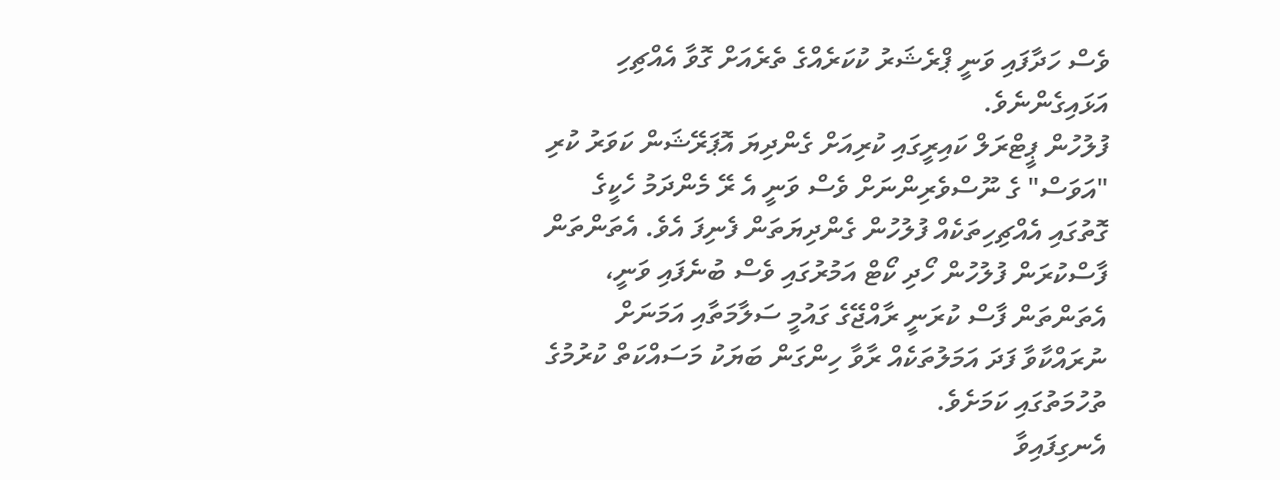ވެސް ހަދާފައި ވަނީ ޕްރެޝަރު ކުކަރެއްގެ ތެރެއަށް ގޮވާ އެއްޗިހި އަޅައިގެންނެވެ.
ފުލުހުން ޕީޓްރަލް ކައިރީގައި ކުރިއަށް ގެންދިޔަ އޮޕަރޭޝަން ކަވަރު ކުރި "އަވަސް" ގެ ނޫސްވެރިންނަށް ވެސް ވަނީ އެ ރޭ މެންދަމު ހެކީގެ ގޮތުގައި އެއްޗިހިތަކެއް ފުލުހުން ގެންދިޔަތަން ފެނިފަ އެވެ. އެތަންތަން ފާސްކުރަން ފުލުހުން ހޯދި ކޯޓް އަމުރުގައި ވެސް ބުނެފައި ވަނީ، އެތަންތަން ފާސް ކުރަނީ ރާއްޖޭގެ ގައުމީ ސަލާމަތާއި އަމަނަށް ނުރައްކާވާ ފަދަ އަމަލުތަކެއް ރާވާ ހިންގަން ބަޔަކު މަސައްކަތް ކުރުމުގެ ތުހުމަތުގައި ކަމަށެވެ.
އެނގިފައިވާ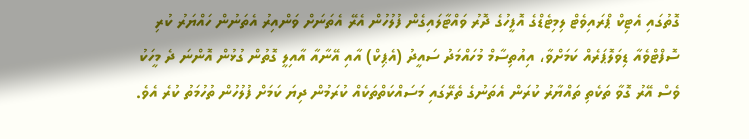ގޮތުގައި އެޓިކް ޕްރައިވެޓް ލިމިޓެޑްގެ އޮފީހުގެ ދޮރު ވައްޓާލައިގެން ފުލުހުން އެރޭ އެތަނަށް ވަންއިރު އެތަނުން ހައްޔަރު ކުރި ސޮފްޓްވެއާ ޑިވަލޮޕަރެއް ކަމަށްވާ، އިއުތިސާމް މުހައްމަދު ސައީދު (އެޕިކް) އާއި އޭނާއާ އާއިލީ ގޮތުން ގުޅުން އޮންނަ ދެ މީހަކު ވެސް އޭރު ގޮވާ ތަކެތި ތައްޔާރު ކުރަން އެތަނުގެ ތެރޭގައި މަސައްކަތްތަކެއް ކުރަމުން ދިޔަ ކަމަށް ފުލުހުން ތުހުމަތު ކުރެ އެވެ.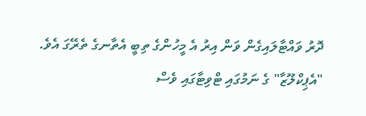ދޮރު ވައްޓާލައިގެން ވަން އިރު އެ މީހުންގެ ތިބީ އެތާނގެ ތެރޭގަ އެވެ. "އެޕިކްލޫޒާ" ގެ ނަމުގައި ޓްވިޓާގައި ވެސް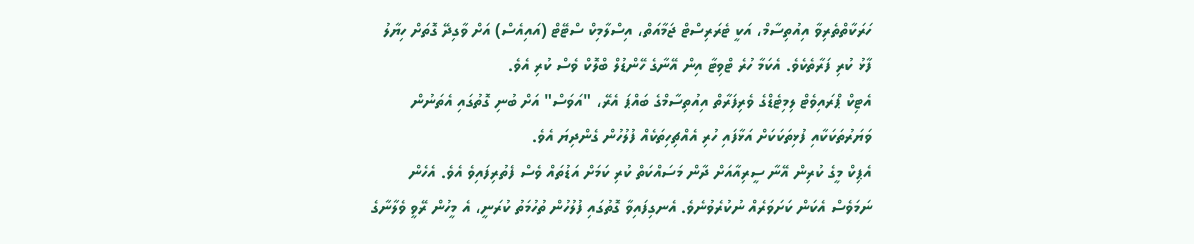ހަރަކާތްތެރިވާ އިއުތިސާމް، އަކީ ޓެރަރިސްޓް ޖަމާއަތް، އިސްލާމިކް ސްޓޭޓް (އައިއެސް) އަށް ވާގިދޭ ގޮތަށް ހިޔާލު ފާޅު ކުރި ފަރާތެކެވެ. އެކަމާ ހުރެ ޓްވިޓާ އިން އޭނާގެ ހޭންޑުލް ބްލޮކް ވެސް ކުރި އެވެ.
އެޓިކް ޕްރައިވެޓް ލިމިޓެޑްގެ ވެރިފަރާތް އިއުތިސާމްގެ ބައްޕަ އެރޭ، "އަވަސް" އަށް ބުނި ގޮތުގައި އެތަނުން ވަޔަރުތަކަކާއި ފުޅިތަކަކަށް އަޅާފައި ހުރި އެއްޗިހިތަކެއް ފުލުހުން ގެންދިޔަ އެވެ.
އެޕިކް މީގެ ކުރިން އޭނާ ސީރިއާއަށް ދާން މަސައްކަތް ކުރި ކަމަށް އަޑުތައް ވެސް ފެތުރިފައިވެ އެވެ. އެހެން ނަމަވެސް އެކަން ކަށަވަރެއް ނުކުރެވުނެވެ. އެނގިފައިވާ ގޮތުގައި ފުލުހުން ތުހުމަތު ކުރަނީ، އެ މީހުން ރޭވީ ވެލާނާގެ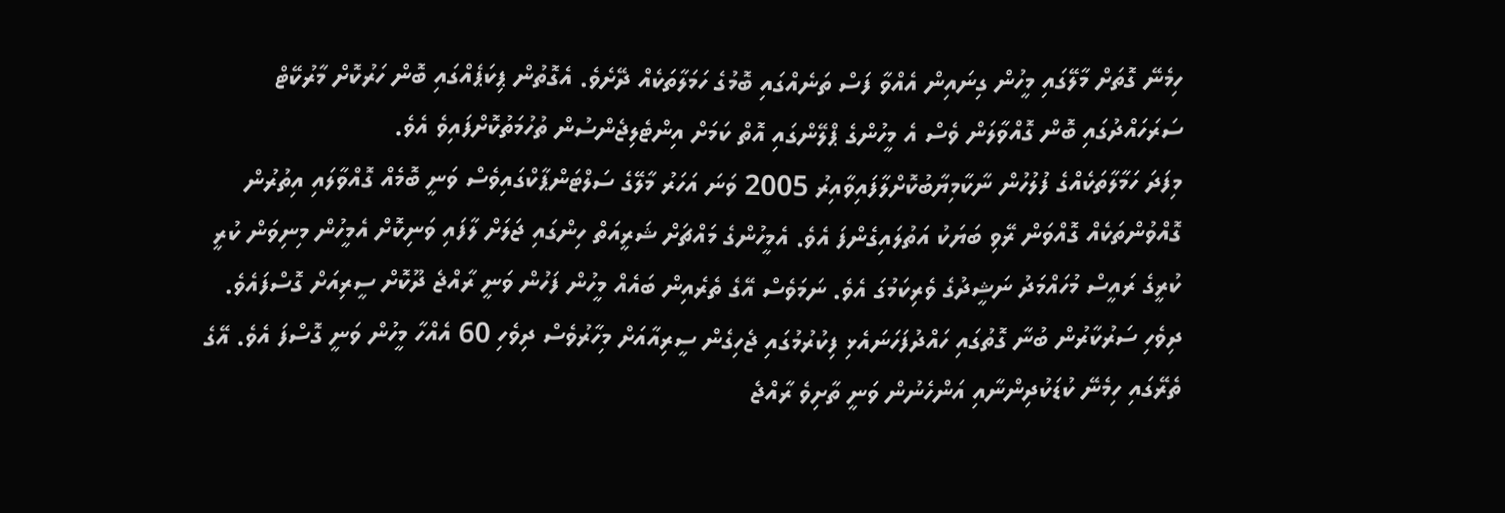ހިމެނޭ ގޮތަށް މާލޭގައި މީހުން ގިނައިން އެއްވާ ފަސް ތަނެއްގައި ބޮމުގެ ހަމަލާތަކެއް ދޭށެވެ. އެގޮތުން ޕިކަޕެއްގައި ބޮން ހަރުކޮށް މާރުކޭޓް ސަރަހައްދުގައި ބޮން ގޮއްވާލަން ވެސް އެ މީހުންގެ ޕްލޭންގައި އޮތް ކަމަށް އިންޓެލިޖެންސުން ތުހުމަތުކޮށްފައިވެ އެވެ.
މިފަދަ ހަމާލާތަކެއްގެ ފުލުހުން ނާކާމިޔާބުކޮށްލާފައިވާއިރު 2005 ވަނަ އަހަރު މާލޭގެ ސަލްޓަންޕާކްގައިވެސް ވަނީ ބޮމެއް ގޮއްވާލައި އިތުރުން ގޮއްވުންތަކެއް ގޮއްވަން ރޭވި ބަޔަކު އަތުލައިގެންފަ އެވެ. އެމީހުންގެ މައްޗަށް ޝަރީއަތް ހިންގައި ޖަލަށް ލާފައި ވަނިކޮށް އެމީހުން މިނިވަން ކުރީ ކުރީގެ ރައީސް މުހައްމަދު ނަޝީދުގެ ވެރިކަމުގަ އެވެ. ނަމަވެސް އޭގެ ތެރެއިން ބައެއް މީހުން ފަހުން ވަނީ ރާއްޖެ ދޫކޮށް ސީރިއަށް ގޮސްފައެވެ.
ދިވެހި ސަރުކާރުން ބުނާ ގޮތުގައި ހައްދުފަހަނައެޅި ފިކުރުމުގައި ޖެހިގެން ސީރިއާއަށް މިހާރުވެސް ދިވެހި 60 އެއްހާ މީހުން ވަނީ ގޮސްފަ އެވެ. އޭގެ ތެރޭގައި ހިމެނޭ ކުޑަކުދިންނާއި އަންހެނުން ވަނީ ތާށިވެ ރާއްޖެ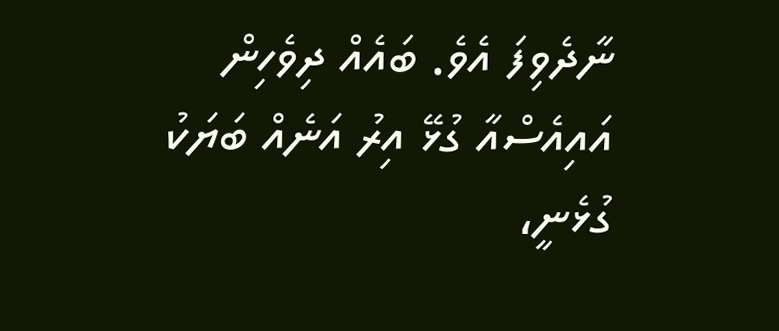ނާދެވިފަ އެވެ. ބައެއް ދިވެހިން އައިއެސްއާ ގުޅޭ އިރު އަނެއް ބަޔަކު ގުޅެނީ،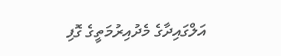އަލްގައިދާގެ މެދުއިރުމަތީގެ ގޮފި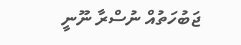ޖަބުހަތުއް ނުސްރާ ނޫނީ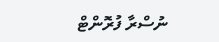ނުސްރާ ފުރޮންޓް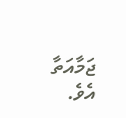ޖަމާއަތާ އެވެ.